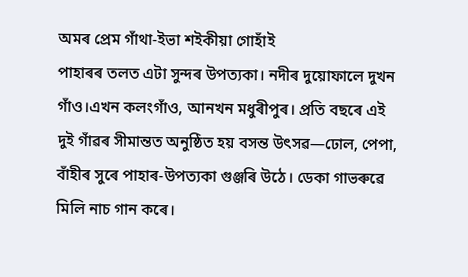অমৰ প্ৰেম গাঁথা-ইভা শইকীয়া গোহাঁই
পাহাৰৰ তলত এটা সুন্দৰ উপত্যকা। নদীৰ দুয়োফালে দুখন গাঁও।এখন কলংগাঁও, আনখন মধুৰীপুৰ। প্ৰতি বছৰে এই দুই গাঁৱৰ সীমান্তত অনুষ্ঠিত হয় বসন্ত উৎসৱ—ঢোল, পেপা, বাঁহীৰ সুৰে পাহাৰ-উপত্যকা গুঞ্জৰি উঠে। ডেকা গাভৰুৱে মিলি নাচ গান কৰে।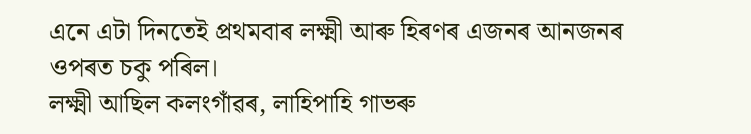এনে এটা দিনতেই প্ৰথমবাৰ লক্ষ্মী আৰু হিৰণৰ এজনৰ আনজনৰ ওপৰত চকু পৰিল।
লক্ষ্মী আছিল কলংগাঁৱৰ, লাহিপাহি গাভৰু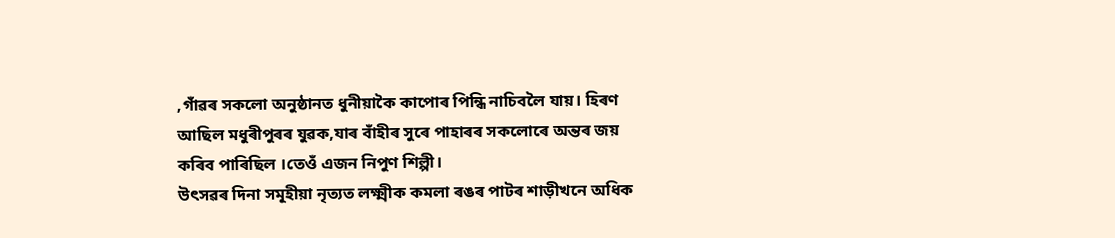,গাঁৱৰ সকলো অনুষ্ঠানত ধুনীয়াকৈ কাপোৰ পিন্ধি নাচিবলৈ যায়। হিৰণ আছিল মধুৰীপুৰৰ যুৱক,যাৰ বাঁহীৰ সুৰে পাহাৰৰ সকলোৰে অন্তৰ জয় কৰিব পাৰিছিল ।তেওঁ এজন নিপুণ শিল্পী।
উৎসৱৰ দিনা সমূহীয়া নৃত্যত লক্ষ্মীক কমলা ৰঙৰ পাটৰ শাড়ীখনে অধিক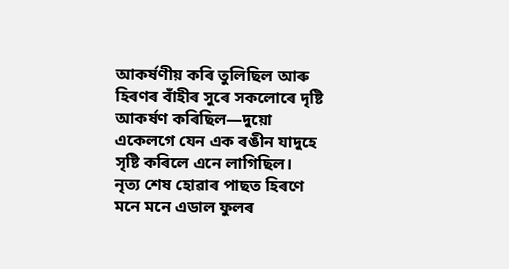আকৰ্ষণীয় কৰি তুলিছিল আৰু হিৰণৰ বাঁহীৰ সুৰে সকলোৰে দৃষ্টি আকৰ্ষণ কৰিছিল—দুয়ো একেলগে যেন এক ৰঙীন যাদুহে সৃষ্টি কৰিলে এনে লাগিছিল।
নৃত্য শেষ হোৱাৰ পাছত হিৰণে মনে মনে এডাল ফুলৰ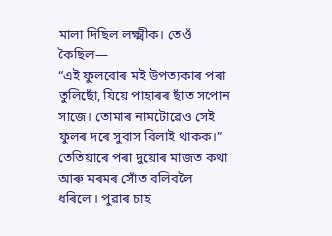মালা দিছিল লক্ষ্মীক। তেওঁ কৈছিল—
“এই ফুলবোৰ মই উপত্যকাৰ পৰা তুলিছোঁ, যিয়ে পাহাৰৰ ছাঁত সপোন সাজে। তোমাৰ নামটোৱেও সেই ফুলৰ দৰে সুবাস বিলাই থাকক।”
তেতিয়াৰে পৰা দুয়োৰ মাজত কথা আৰু মৰমৰ সোঁত বলিবলৈ ধৰিলে। পুৱাৰ চাহ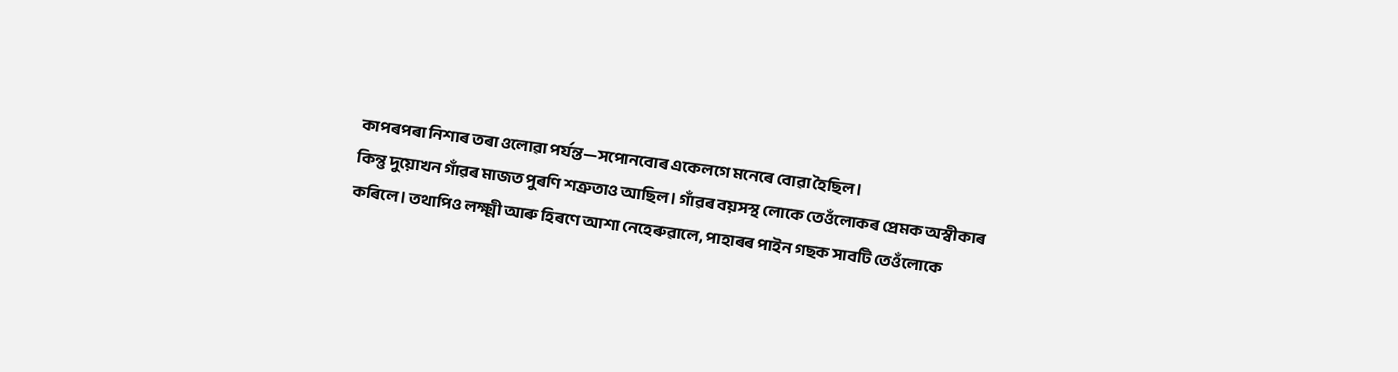কাপৰপৰা নিশাৰ তৰা ওলোৱা পৰ্যন্ত—সপোনবোৰ একেলগে মনেৰে বোৱা হৈছিল।
কিন্তু দুয়োখন গাঁৱৰ মাজত পুৰণি শত্ৰুতাও আছিল। গাঁৱৰ বয়সস্থ লোকে তেওঁলোকৰ প্ৰেমক অস্বীকাৰ কৰিলে। তথাপিও লক্ষ্মী আৰু হিৰণে আশা নেহেৰুৱালে, পাহাৰৰ পাইন গছক সাবটি তেওঁলোকে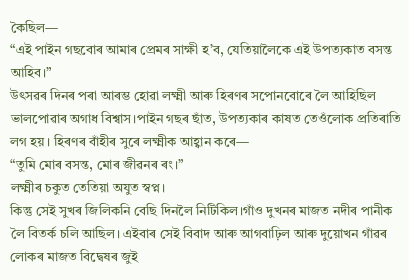কৈছিল—
“এই পাইন গছবোৰ আমাৰ প্ৰেমৰ সাক্ষী হ’ব, যেতিয়ালৈকে এই উপত্যকাত বসন্ত আহিব।”
উৎসৱৰ দিনৰ পৰা আৰম্ভ হোৱা লক্ষ্মী আৰু হিৰণৰ সপোনবোৰে লৈ আহিছিল ভালপোৱাৰ অগাধ বিশ্বাস।পাইন গছৰ ছাঁত, উপত্যকাৰ কাষত তেওঁলোক প্ৰতিৰাতি লগ হয়। হিৰণৰ বাঁহীৰ সুৰে লক্ষ্মীক আহ্বান কৰে—
“তুমি মোৰ বসন্ত, মোৰ জীৱনৰ ৰং।”
লক্ষ্মীৰ চকুত তেতিয়া অযুত স্বপ্ন।
কিন্তু সেই সুখৰ জিলিকনি বেছি দিনলৈ নিটিকিল।গাঁও দুখনৰ মাজত নদীৰ পানীক লৈ বিতৰ্ক চলি আছিল। এইবাৰ সেই বিবাদ আৰু আগবাঢ়িল আৰু দুয়োখন গাঁৱৰ লোকৰ মাজত বিদ্বেষৰ জুই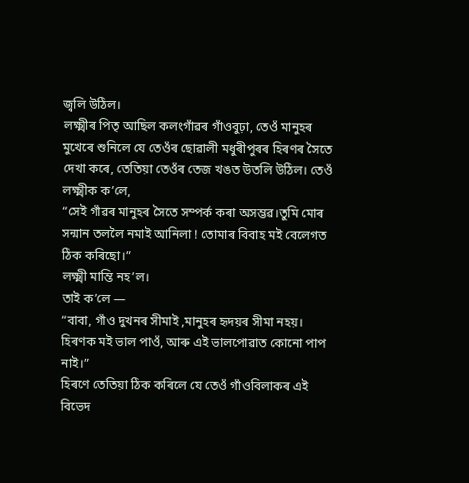জ্বলি উঠিল।
লক্ষ্মীৰ পিতৃ আছিল কলংগাঁৱৰ গাঁওবুঢ়া, তেওঁ মানুহৰ মুখেৰে শুনিলে যে তেওঁৰ ছোৱালী মধুৰীপুৰৰ হিৰণৰ সৈতে দেখা কৰে, তেতিয়া তেওঁৰ তেজ খঙত উতলি উঠিল। তেওঁ লক্ষ্মীক ক’লে,
“সেই গাঁৱৰ মানুহৰ সৈতে সম্পর্ক কৰা অসম্ভৱ।তুমি মোৰ সন্মান তললৈ নমাই আনিলা ! তোমাৰ বিবাহ মই বেলেগত ঠিক কৰিছো।”
লক্ষ্মী মান্তি নহ’ল।
তাই ক’লে —
“বাবা, গাঁও দুখনৰ সীমাই ,মানুহৰ হৃদয়ৰ সীমা নহয়। হিৰণক মই ভাল পাওঁ, আৰু এই ভালপোৱাত কোনো পাপ নাই।”
হিৰণে তেতিয়া ঠিক কৰিলে যে তেওঁ গাঁওবিলাকৰ এই বিভেদ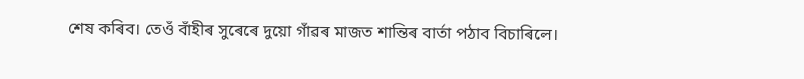শেষ কৰিব। তেওঁ বাঁহীৰ সুৰেৰে দুয়ো গাঁৱৰ মাজত শান্তিৰ বাৰ্তা পঠাব বিচাৰিলে।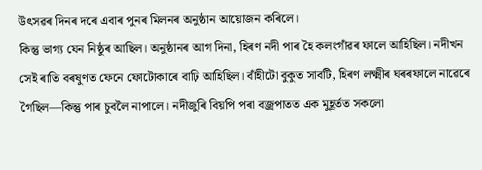উৎসৱৰ দিনৰ দৰে এবাৰ পুনৰ মিলনৰ অনুষ্ঠান আয়োজন কৰিলে।
কিন্তু ভাগ্য যেন নিষ্ঠুৰ আছিল। অনুষ্ঠানৰ আগ দিনা, হিৰণ নদী পাৰ হৈ কলংগাঁৱৰ ফালে আহিছিল। নদীখন সেই ৰাতি বৰষুণত ফেনে ফোটোকাৰে বাঢ়ি আহিছিল। বাঁহীটো বুকুত সাবটি, হিৰণ লক্ষ্মীৰ ঘৰৰফালে নাৱেৰে গৈছিল—কিন্তু পাৰ চুবলৈ নাপালে। নদীজুৰি বিয়পি পৰা বজ্ৰপাতত এক মুহূৰ্তত সকলো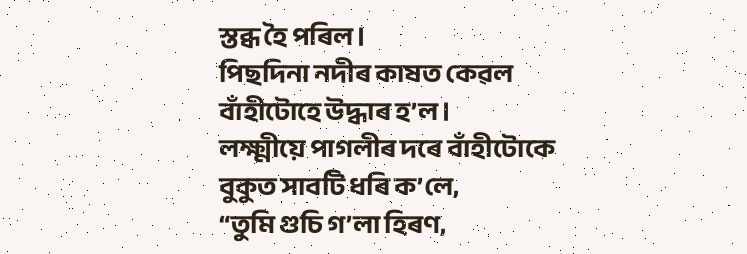স্তব্ধ হৈ পৰিল।
পিছদিনা নদীৰ কাষত কেৱল বাঁহীটোহে উদ্ধাৰ হ’ল।
লক্ষ্মীয়ে পাগলীৰ দৰে বাঁহীটোকে বুকুত সাবটি ধৰি ক’লে,
“তুমি গুচি গ’লা হিৰণ,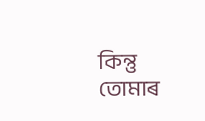কিন্তু তোমাৰ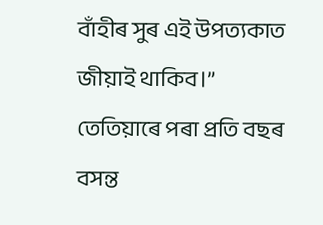বাঁহীৰ সুৰ এই উপত্যকাত জীয়াই থাকিব।”
তেতিয়াৰে পৰা প্ৰতি বছৰ বসন্ত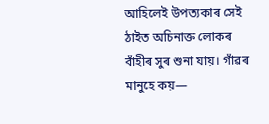আহিলেই উপত্যকাৰ সেই ঠাইত অচিনাক্ত লোকৰ বাঁহীৰ সুৰ শুনা যায়। গাঁৱৰ মানুহে কয়—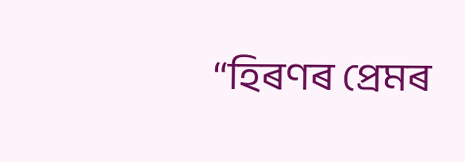“হিৰণৰ প্ৰেমৰ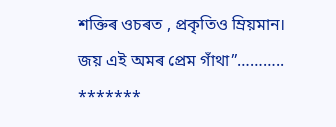শক্তিৰ ওচৰত , প্ৰকৃতিও ম্ৰিয়মান। জয় এই অমৰ প্ৰেম গাঁথা”………..
*******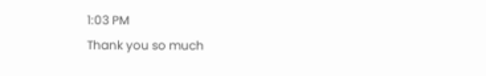1:03 PM
Thank you so much